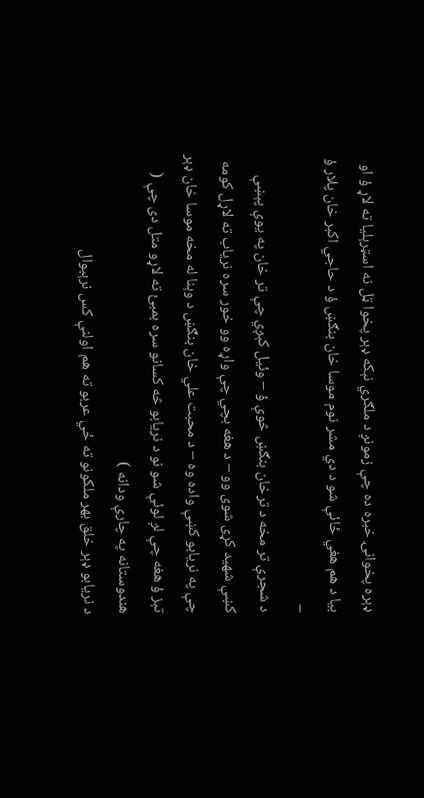ډېره پخوانۍ خبره ده چې زمونږ د ملګري نېکه ډېر پخوا ټل نه اسټرېليا ته لاړ ؤ او بيا د هم هغي ځائې شو د دي مشر نوم موسا خان بنګښ ؤ د حاجي اکبر خان پلار ؤ –
د شجرې تر مخه د ترخان بنګښ څوې ؤ – وئيل کېږي چې تر خان په يوې پېښې کښې شهيد کړی شوی وو – د هغه بچي چې واړه وو خور سره نرياب ته لاړل کومه چې په نريابو کښې واده وه – د محبت علي خان بنګښ د وېنا له مخه موسا خان ډېر تېز ؤ هغه چې لږ لوئې شو نو د نريابو څه کسانو سره بمبئ ته لاړو متل دی چې ( هندوستانه په چارې ودانه )
د نريابو ډېر خلق بهر ملکونو ته ځي عربو ته هم اولنې کس نرېبوال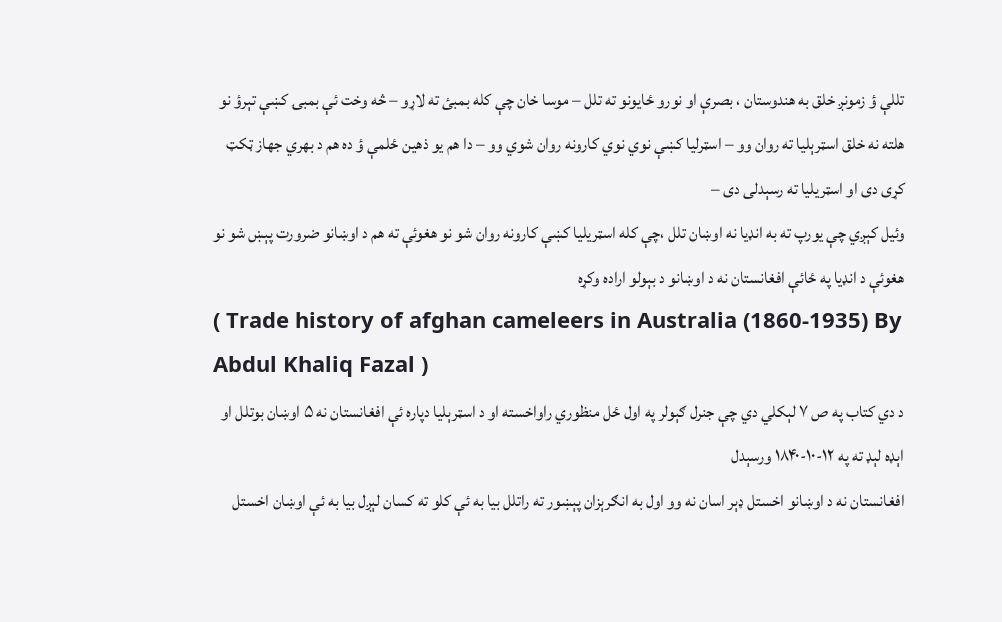تللې ؤ زمونږ خلق به هندوستان ، بصرې او نورو ځايونو ته تلل – موسا خان چې کله بمبئ ته لاړو – څه وخت ئې بمبۍ کښې تېرؤ نو هلته نه خلق اسټرېليا ته روان وو – اسټرليا کښې نوي نوي کارونه روان شوي وو – دا هم يو ذهين ځلمې ؤ ده هم د بهري جهاز ټکټ کړی دی او اسټريليا ته رسېدلی دی –
وئيل کېږي چې يورپ ته به انډيا نه اوښان تلل ،چې کله اسټريليا کښې کارونه روان شو نو هغوئې ته هم د اوښانو ضرورت پېښ شو نو هغوئې د انډيا په ځائې افغانستان نه د اوښانو د بېولو اراده وکړه
( Trade history of afghan cameleers in Australia (1860-1935) By Abdul Khaliq Fazal )
د دي کتاب په ص ۷ لېکلي دي چې جنرل ګېولر په اول ځل منظوري راواخسته او د اسټرېليا دپاره ئې افغانستان نه ۵ اوښان بوتلل او اېډه لېډ ته په ۱۲-۱۰-۱۸۴۰ ورسېدل
افغانستان نه د اوښانو اخستل ډېر اسان نه وو اول به انګرېزان پېښور ته راتلل بيا به ئې کلو ته کسان لېږل بيا به ئې اوښان اخستل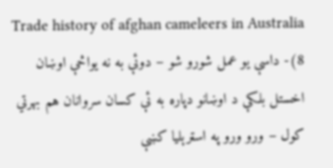Trade history of afghan cameleers in Australia (8- داسې يو عمل شورو شو – دوئې به نه يواڅې اوښان اخستل بلکې د اوښانو دپاره به ئې کسان سروانان هم بهرتي کول – ورو ورو په اسټرېليا کښې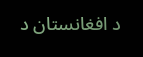د افغانستان د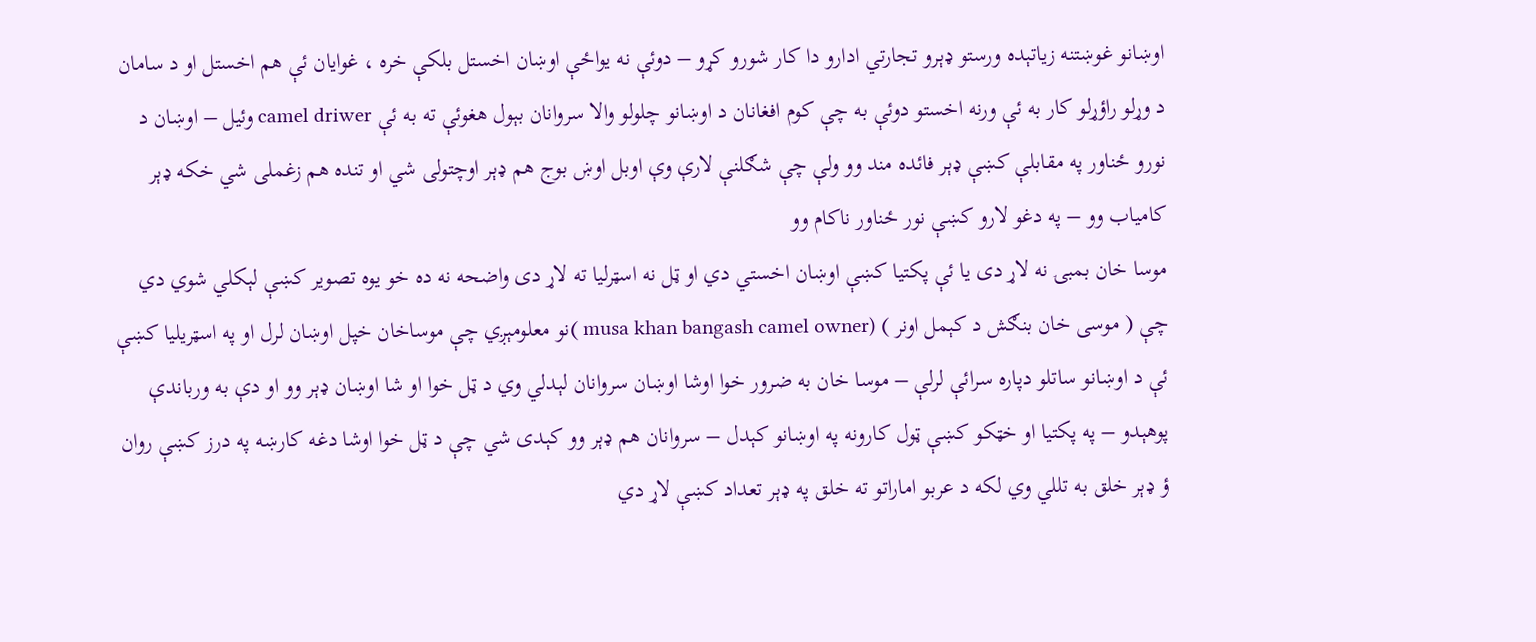اوښانو غوښتنه زياتېده ورستو ډېرو تجارتي ادارو دا کار شورو کړو – دوئې نه يواځې اوښان اخستل بلکې خره ، غوايان ئې هم اخستل او د سامان د وړلو راؤړلو کار به ئې ورنه اخستو دوئې به چې کوم افغانان د اوښانو چلولو والا سروانان بېول هغوئې ته به ئې camel driwer وئيل – اوښان د نورو ځناور په مقابلې کښې ډېر فائده مند وو ولې چې شګلنې لارې وې اوبل اوښ بوج هم ډېر اوچتولی شي او تنده هم زغملی شي خکه ډېر کامياب وو – په دغو لارو کښې نور ځناور ناکام وو
موسا خان بمبۍ نه لاړ دى يا ئې پکتيا کښې اوښان اخستي دي او ټل نه اسټرليا ته لاړ دی واضحه نه ده خو يوه تصوير کښې لېکلي شوي دي چې ( موسی خان بنګش د کېمل اونر ) (musa khan bangash camel owner )نو معلومېږي چې موساخان خپل اوښان لرل او په اسټريليا کښې ئې د اوښانو ساتلو دپاره سرائې لرلې – موسا خان به ضرور خوا اوشا اوښان سروانان لېدلي وي د ټل خوا او شا اوښان ډېر وو او دې به ورباندې پوهېدو – په پکتيا او خټکو کښې ټول کارونه په اوښانو کېدل – سروانان هم ډېر وو کېدی شي چې د ټل خوا اوشا دغه کارښه په درز کښې روان ؤ ډېر خلق به تللي وي لکه د عربو اماراتو ته خلق په ډېر تعداد کښې لاړ دي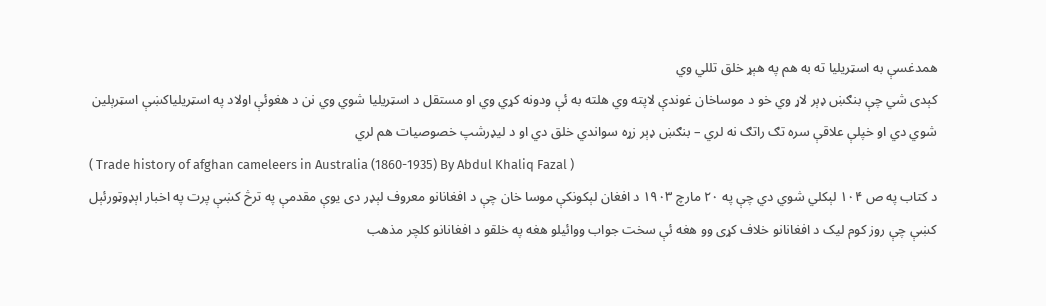همدغسې به اسټريليا ته به هم په هېړ خلق تللي وي
کېدی شي چې بنګښ ډېر لاړ وي خو د موساخان غوندې لاپته وي هلته به ئې ودونه کړي وي او مستقل د اسټريليا شوي وي نن د هغوئې اولاد په اسټريلياکښې اسټرېلين شوي دي او خپلې علاقې سره تګ راتګ نه لري – بنګښ ډېر زړه سواندي خلق دي او د ليډرشپ خصوصيات هم لري
( Trade history of afghan cameleers in Australia (1860-1935) By Abdul Khaliq Fazal )
د کتاب په ص ۱۰۴ لېکلي شوي دي چې په ۲۰ مارچ ۱۹۰۳ د افغان لېکونکې موسا خان چې د افغانانو معروف لېډر دی يوې مقدمې په ترڅ کښې پرت په اخبار اېډوټورئېل کښې چې روز کوم ليک د افغانانو خلاف کړی وو هغه ئې سخت جواب ووائيلو هغه په خلقو د افغانانو کلچر مذهب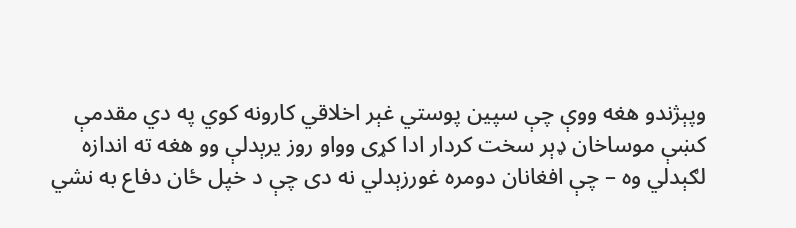وپېژندو هغه ووې چې سپين پوستي غېر اخلاقي کارونه کوي په دي مقدمې کښې موساخان ډېر سخت کردار ادا کړی وواو روز يرېدلې وو هغه ته اندازه لګېدلي وه – چې افغانان دومره غورزېدلي نه دی چې د خپل ځان دفاع به نشي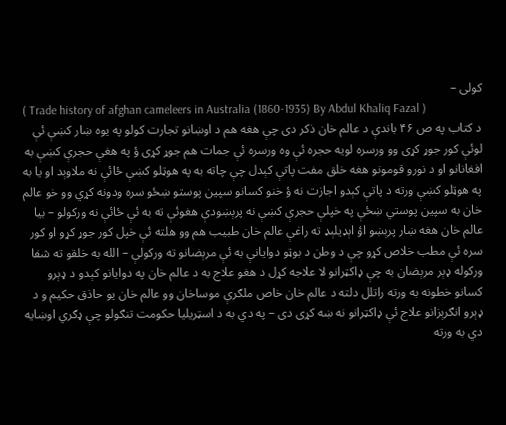کولی –
( Trade history of afghan cameleers in Australia (1860-1935) By Abdul Khaliq Fazal )
د کتاب په ص ۴۶ باندې د عالم خان ذکر دی چې هغه هم د اوښانو تجارت کولو په يوه ښار کښې ئې لوئې کور جوړ کړی وو ورسره لويه حجره ئې وه ورسره ئې جمات هم جوړ کړی ؤ په هغې حجرې کښې به افغانانو او د نورو قومونو هغه خلق مفت پاتې کېدل چې چاته به په هوټلو کښې ځائې نه ملاوېد او يا به په هوټلو کښې ورته د پاتې کېدو اجازت نه ؤ خنو کسانو سپين پوستو ښځو سره ودونه کړي وو خو عالم خان به سپين پوستي ښځې په خپلې حجرې کښې نه پرېښودې هغوئې ته به ئې ځائې نه ورکولو – بيا عالم خان هغه ښار پرېښو اؤ اېډيلېډ ته راغې عالم خان طبيب هم وو هلته ئې خپل کور جوړ کړو او کور سره ئې مطب خلاص کړو چې د وطن د بوټو دوايانې به ئې مرېضانو ته ورکولې – الله به خلقو ته شفا ورکوله ډېر مرېضان به چې ډاکټرانو لا علاجه کړل د هغو علاج به د عالم خان په دوايانو کېدو د ډېرو کسانو خطونه به ورته راتلل دلته د عالم خان خاص ملګرې موساخان وو عالم خان يو حاذق حکيم و د ډېرو انګرېزانو علاج ئې ډاکټرانو نه ښه کړی دی – په دي به د اسټريليا حکومت تنګولو چې ډګري اوښايه دي به ورته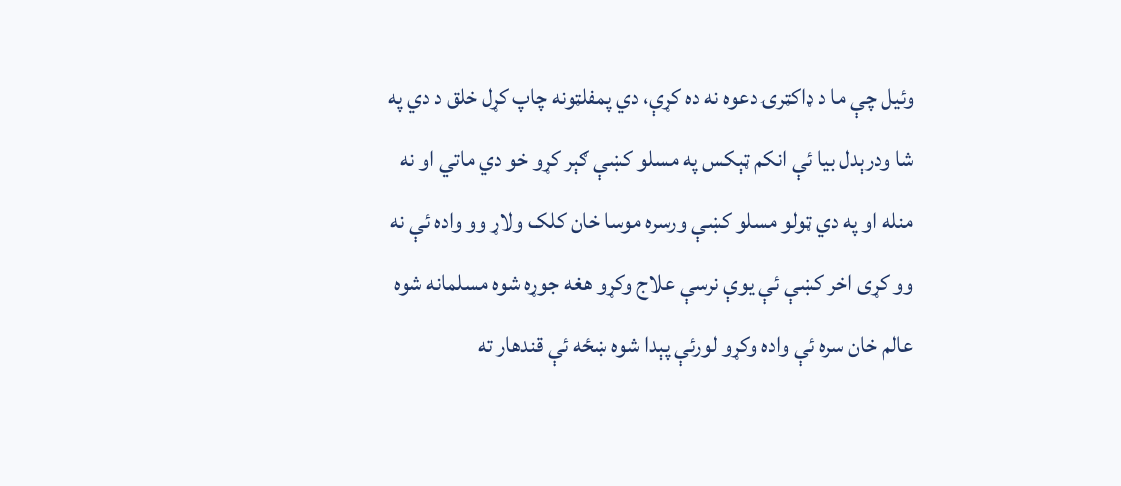وئيل چې ما د ډاکټرۍ دعوه نه ده کړې، دي پمفلټونه چاپ کړل خلق د دي په شا ودرېدل بيا ئې انکم ټېکس په مسلو کښې ګېر کړو خو دي ماتي او نه منله او په دي ټولو مسلو کښې ورسره موسا خان کلک ولاړ وو واده ئې نه وو کړی اخر کښې ئې يوې نرسې علاج وکړو هغه جوړه شوه مسلمانه شوه عالم خان سره ئې واده وکړو لورئې پېدا شوه ښځه ئې قندهار ته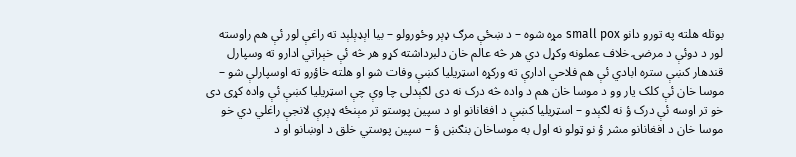بوتله هلته په تورو دانو small pox مړه شوه – د ښځې مرګ ډېر وځورولو – بيا اېډېلېد ته راغې لور ئې هم راوسته لور د دوئې د مرضۍ خلاف عملونه وکړل دي هر څه عالم خان دلبرداشته کړو هر څه ئې خېراتي ادارو ته وسپارل قندهار کښې ستره ابادي ئې هم فلاحي ادارې ته ورکړه اسټريليا کښې وفات شو او هلته خاؤرو ته اوسپارلې شو – موسا خان ئې کلک يار وو د موسا خان هم د واده څه درک نه دی لګېدلی چا وې چې اسټريليا کښې ئې واده کړى دى خو تر اوسه ئې درک ؤ نه لګېدو – اسټريليا کښې د افغانانو او د سپين پوستو تر مېنځه ډېرې لانجې راغلي دي خو موسا خان د افغانانو مشر ؤ نو ټولو نه اول به موساخان بنګښ ؤ – سپين پوستي خلق د اوښانو او د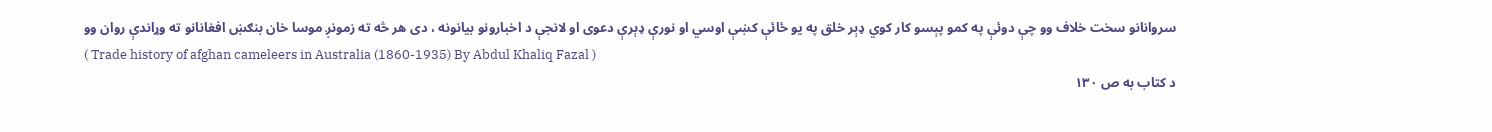سروانانو سخت خلاف وو چې دوئې په کمو پېسو کار کوي ډېر خلق په يو ځائې کښې اوسي او نورې ډېرې دعوی او لانجې د اخبارونو بيانونه ، دی هر څه ته زمونږ موسا خان بنګښ افغانانو ته وړاندې روان وو
( Trade history of afghan cameleers in Australia (1860-1935) By Abdul Khaliq Fazal )
د کتاب به ص ۱۳۰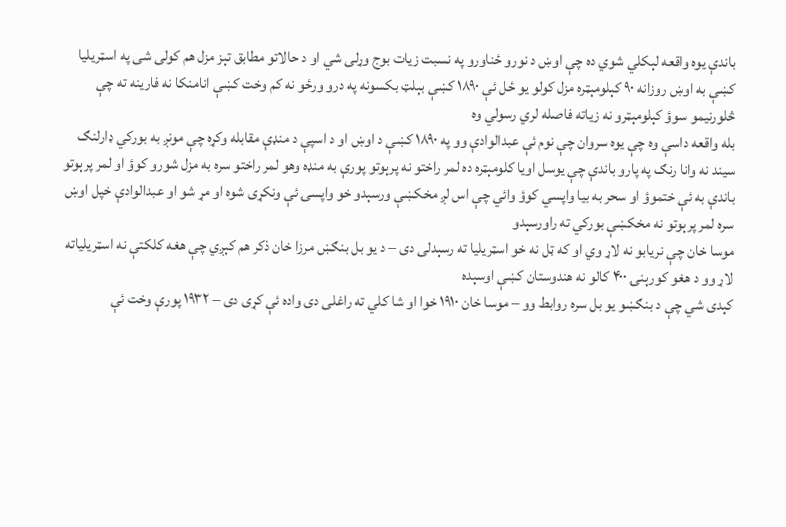باندې يوه واقعه لېکلي شوي ده چې اوښ د نورو ځناورو په نسبت زيات بوج وړلی شي او د حالاتو مطابق تېز مزل هم کولی شی په اسټريليا کښې به اوښ روزانه ۹۰ کېلومېټره مزل کولو يو ځل ئې ۱۸۹۰ کښې بېلټ بکسونه په درو ورځو نه کم وخت کښې انامنکا نه فارينه ته چې څلورنيمو سوؤ کېلومېټرو نه زياته فاصله لري رسولي وه
بله واقعه داسې وه چې يوه سروان چې نوم ئې عبدالوادې وو په ۱۸۹۰ کښې د اوښ او د اسپې د منډې مقابله وکړه چې مونږ به بورکي ډارلنګ سيند نه وانا رنګ په پارو باندې چې يوسل اويا کلومېټره ده لمر راختو نه پرېوتو پورې به منډه وهو لمر راختو سره به مزل شورو کوؤ او لمر پرېوتو باندې به ئې ختموؤ او سحر به بيا واپسي کوؤ وائي چې اس لږ مخکښې ورسېدو خو واپسۍ ئې ونکړی شوه او مړ شو او عبدالوادې خپل اوښ سره لمر پرېوتو نه مخکښې بورکي ته راورسېدو
موسا خان چې نريابو نه لاړ وي او که ټل نه خو اسټريليا ته رسېدلی دی – د يو بل بنګښ مرزا خان ذکر هم کېږي چې هغه کلکتې نه اسټريلياته لاړ وو د هغو کورېنۍ ۴۰۰ کالو نه هندوستان کښې اوسېده
کېدی شي چې د بنګښو يو بل سره روابط وو – موسا خان ۱۹۱۰ خوا او شا کلي ته راغلی دی واده ئې کړی دی – ١٩٣٢ پورې وخت ئې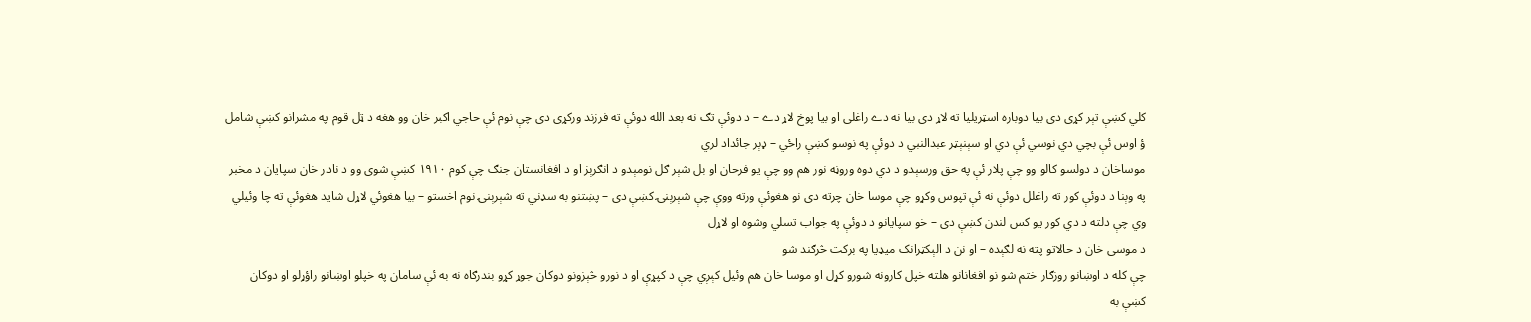کلي کښې تېر کړی دی بيا دوباره اسټريليا ته لاړ دی بيا نه دے راغلی او بيا پوخ لاړ دے – د دوئې تګ نه بعد الله دوئې ته فرزند ورکړی دی چې نوم ئې حاجي اکبر خان وو هغه د ټل قوم په مشرانو کښې شامل ؤ اوس ئې بچي دي نوسي ئې دي او سېنېټر عبدالنبي د دوئې په نوسو کښې راځي – ډېر جائداد لري
موساخان د دولسو کالو وو چې پلار ئې په حق ورسېدو د دي دوه وروڼه نور هم وو چې يو فرحان او بل شېر ګل نومېدو د انګرېز او د افغانستان جنګ چې کوم ۱۹۱۰ کښې شوی وو د نادر خان سپايان د مخبر په وېنا د دوئې کور ته راغلل دوئې نه ئې تپوس وکړو چې موسا خان چرته دی نو هغوئې ورته ووې چې شېرېنۍ کښې دی – پښتنو به سډني ته شېرېنۍ نوم اخستو – بيا هغوئي لاړل شايد هغوئې ته چا وئيلي وي چې دلته د دي کور يو کس لندن کښې دی – خو سپايانو د دوئې په جواب تسلي وشوه او لاړل
د موسی خان د حالاتو پته نه لګېده – او نن د الېکټرانک ميډيا په برکت څرګند شو
چې کله د اوښانو روزګار ختم شو نو افغانانو هلته خپل کارونه شورو کړل او موسا خان هم وئيل کېږي چې د کپړې او د نورو څېزونو دوکان جوړ کړو بندرګاه نه به ئې سامان په خپلو اوښانو راؤړلو او دوکان کښې به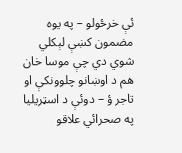ئې خرځولو – په يوه مضمون کښې لېکلي شوي دي چې موسا خان هم د اوښانو چلوونکې او تاجر ؤ – دوئې د اسټريليا په صحرائي علاقو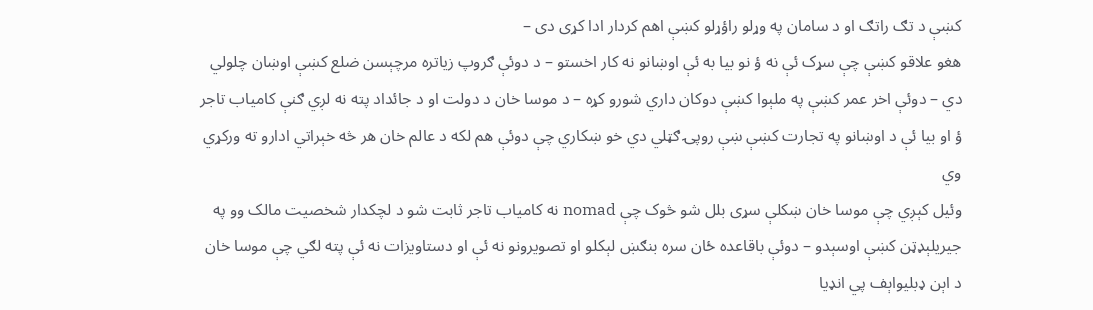کښې د تګ راتګ او د سامان په وړلو راؤړلو کښې اهم کردار ادا کړی دی –
هغو علاقو کښې چې سړک ئې نه ؤ نو بيا به ئې اوښانو نه کار اخستو – د دوئې ګروپ زياتره مرچېسن ضلع کښې اوښان چلولي دي – دوئې اخر عمر کښې په ملېوا کښې دوکان داري شورو کړه – د موسا خان د دولت او د جائداد پته نه لږي ګنې کامياب تاجر ؤ او بيا ئې د اوښانو په تجارت کښې ښې روپۍ ګټلي دي خو ښکاري چې دوئې هم لکه د عالم خان هر څه خېراتي ادارو ته ورکړي وي
وئيل کېږي چې موسا خان ښکلې سړی بلل شو څوک چې nomad نه کامياب تاجر ثابت شو د لچکدار شخصيت مالک وو په جيريلېډټن کښې اوسېدو – دوئې باقاعده ځان سره بنګښ لېکلو او تصويرونو نه ئې او دستاويزات نه ئې پته لګي چې موسا خان د اېن ډبليواېف پي انډيا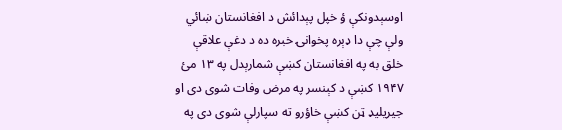اوسېدونکې ؤ خپل پېدائش د افغانستان ښائي ولې چې دا ډېره پخوانۍ خبره ده د دغې علاقې خلق به په افغانستان کښې شمارېدل په ۱۳ مئ ۱۹۴۷ کښې د کېنسر په مرض وفات شوی دی او جيريليډ ټن کښې خاؤرو ته سپارلې شوی دی په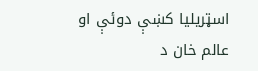اسټريليا کښې دوئې او عالم خان د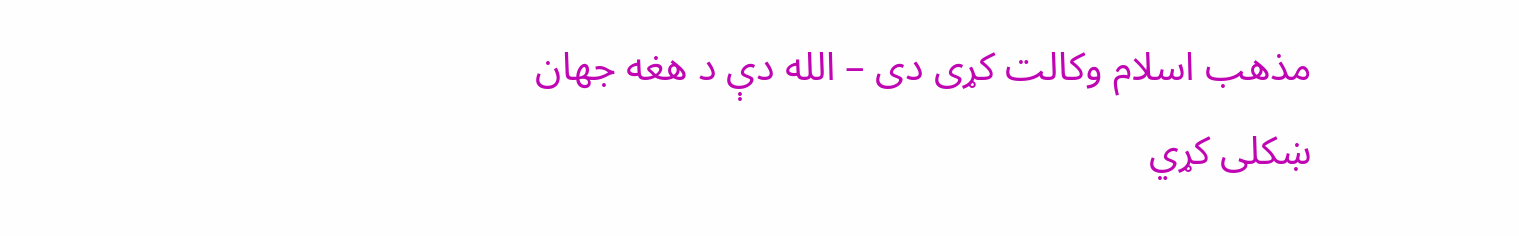مذهب اسلام وکالت کړی دی – الله دې د هغه جهان ښکلی کړي